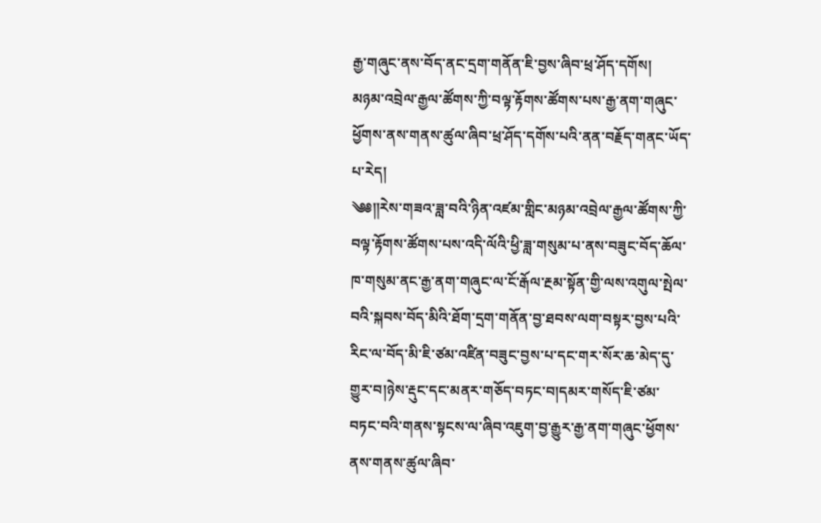རྒྱ་གཞུང་ནས་བོད་ནང་དྲག་གནོན་ཇི་བྱས་ཞིབ་ཕྲ་ཤོད་དགོས།
མཉམ་འབྲེལ་རྒྱལ་ཚོགས་ཀྱི་བལྟ་རྟོགས་ཚོགས་པས་རྒྱ་ནག་གཞུང་ཕྱོགས་ནས་གནས་ཚུལ་ཞིབ་ཕྲ་ཤོད་དགོས་པའི་ནན་བརྗོད་གནང་ཡོད་པ་རེད།
༄༅༎རེས་གཟའ་ཟླ་བའི་ཉིན་འཛམ་གླིང་མཉམ་འབྲེལ་རྒྱལ་ཚོགས་ཀྱི་བལྟ་རྟོགས་ཚོགས་པས་འདི་ལོའི་ཕྱི་ཟླ་གསུམ་པ་ནས་བཟུང་བོད་ཆོལ་ཁ་གསུམ་ནང་རྒྱ་ནག་གཞུང་ལ་ངོ་རྒོལ་རྔམ་སྟོན་གྱི་ལས་འགུལ་སྤེལ་བའི་སྐབས་བོད་མིའི་ཐོག་དྲག་གནོན་བྱ་ཐབས་ལག་བསྟར་བྱས་པའི་རིང་ལ་བོད་མི་ཇི་ཙམ་འཛིན་བཟུང་བྱས་པ་དང་གར་སོར་ཆ་མེད་དུ་གྱུར་བ།ཉེས་རྡུང་དང་མནར་གཅོད་བཏང་བ།དམར་གསོད་ཇི་ཙམ་བཏང་བའི་གནས་སྟངས་ལ་ཞིབ་འཇུག་བྱ་རྒྱུར་རྒྱ་ནག་གཞུང་ཕྱོགས་ནས་གནས་ཚུལ་ཞིབ་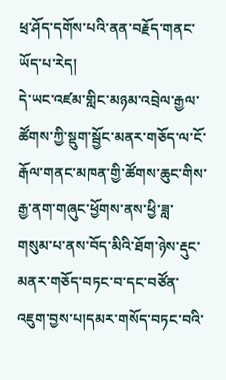ཕྲ་ཤོད་དགོས་པའི་ནན་བརྗོད་གནང་ཡོད་པ་རེད།
དེ་ཡང་འཛམ་གླིང་མཉམ་འབྲེལ་རྒྱལ་ཚོགས་ཀྱི་སྡུག་སྦྱོང་མནར་གཅོད་ལ་ངོ་རྒོལ་གནང་མཁན་གྱི་ཚོགས་ཆུང་གིས་རྒྱ་ནག་གཞུང་ཕྱོགས་ནས་ཕྱི་ཟླ་གསུམ་པ་ནས་བོད་མིའི་ཐོག་ཉེས་རྡུང་མནར་གཅོད་བཏང་བ་དང་བཙོན་འཇུག་བྱས་པ།དམར་གསོད་བཏང་བའི་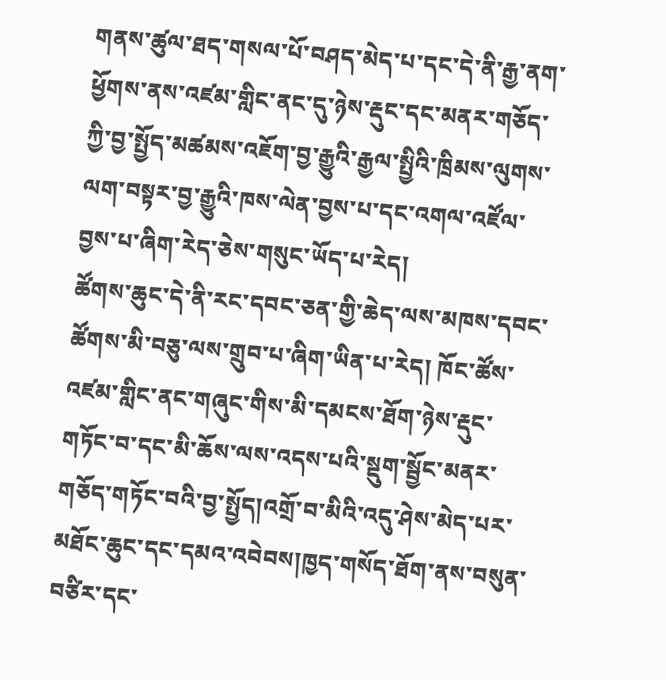གནས་ཚུལ་ཐད་གསལ་པོ་བཤད་མེད་པ་དང་དེ་ནི་རྒྱ་ནག་ཕྱོགས་ནས་འཛམ་གླིང་ནང་དུ་ཉེས་རྡུང་དང་མནར་གཅོད་ཀྱི་བྱ་སྤྱོད་མཚམས་འཇོག་བྱ་རྒྱུའི་རྒྱལ་སྤྱིའི་ཁྲིམས་ལུགས་ལག་བསྟར་བྱ་རྒྱུའི་ཁས་ལེན་བྱས་པ་དང་འགལ་འཛོལ་བྱས་པ་ཞིག་རེད་ཅེས་གསུང་ཡོད་པ་རེད།
ཚོགས་ཆུང་དེ་ནི་རང་དབང་ཅན་གྱི་ཆེད་ལས་མཁས་དབང་ཚོགས་མི་བཅུ་ལས་གྲུབ་པ་ཞིག་ཡིན་པ་རེད། ཁོང་ཚོས་འཛམ་གླིང་ནང་གཞུང་གིས་མི་དམངས་ཐོག་ཉེས་རྡུང་གཏོང་བ་དང་མི་ཆོས་ལས་འདས་པའི་སྡུག་སྦྱོང་མནར་གཅོད་གཏོང་བའི་བྱ་སྤྱོད།འགྲོ་བ་མིའི་འདུ་ཤེས་མེད་པར་མཐོང་ཆུང་དང་དམའ་འབེབས།ཁྱད་གསོད་ཐོག་ནས་བསུན་བཙིར་དང་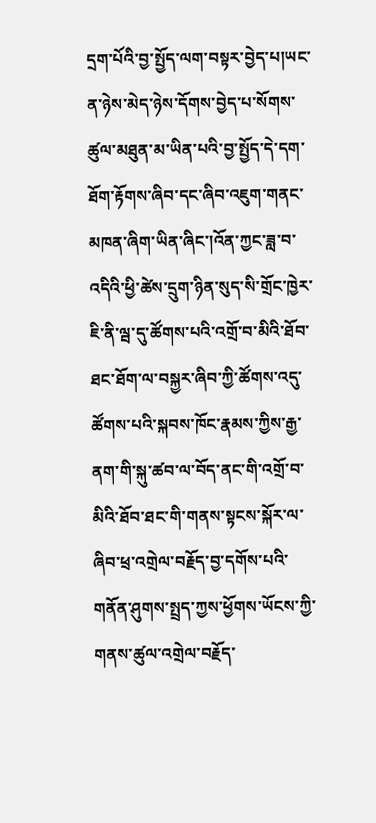དྲག་པོའི་བྱ་སྤྱོད་ལག་བསྟར་བྱེད་པ།ཡང་ན་ཉེས་མེད་ཉེས་དོགས་བྱེད་པ་སོགས་ཚུལ་མཐུན་མ་ཡིན་པའི་བྱ་སྤྱོད་དེ་དག་ཐོག་རྟོགས་ཞིབ་དང་ཞིབ་འཇུག་གནང་མཁན་ཞིག་ཡིན་ཞིང་།འོན་ཀྱང་ཟླ་བ་འདིའི་ཕྱི་ཚེས་དྲུག་ཉིན་སུད་སི་གྲོང་ཁྱེར་ཇི་ནི་ལྦ་དུ་ཚོགས་པའི་འགྲོ་བ་མིའི་ཐོབ་ཐང་ཐོག་ལ་བསྐྱར་ཞིབ་ཀྱི་ཚོགས་འདུ་ཚོགས་པའི་སྐབས་ཁོང་རྣམས་ཀྱིས་རྒྱ་ནག་གི་སྐུ་ཚབ་ལ་བོད་ནང་གི་འགྲོ་བ་མིའི་ཐོབ་ཐང་གི་གནས་སྟངས་སྐོར་ལ་ཞིབ་ཕྲ་འགྲེལ་བརྗོད་བྱ་དགོས་པའི་གནོན་ཤུགས་སྤྲད་ཀྱས་ཕྱོགས་ཡོངས་ཀྱི་གནས་ཚུལ་འགྲེལ་བརྗོད་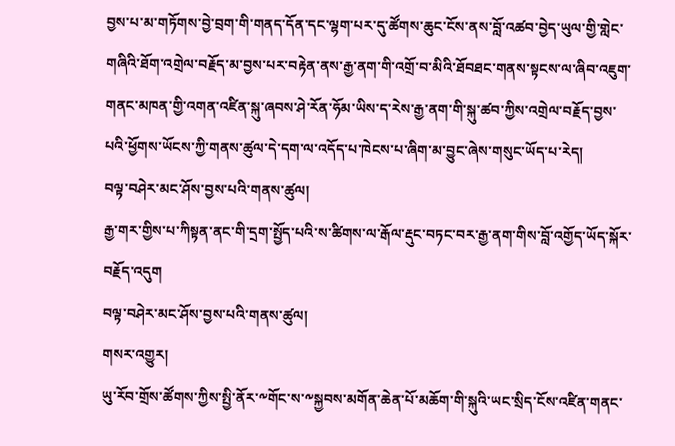བྱས་པ་མ་གཏོགས་བྱེ་བྲག་གི་གནད་དོན་དང་ལྷག་པར་དུ་ཚོགས་ཆུང་ངོས་ནས་བློ་འཚབ་བྱེད་ཡུལ་གྱི་གླེང་གཞིའི་ཐོག་འགྲེལ་བརྗོད་མ་བྱས་པར་བརྟེན་ནས་རྒྱ་ནག་གི་འགྲོ་བ་མིའི་ཐོབཐང་གནས་སྟངས་ལ་ཞིབ་འཇུག་གནང་མཁན་གྱི་འགན་འཛིན་སྐུ་ཞབས་ཤེ་རོན་ཧོམ་ཡིས་ད་རེས་རྒྱ་ནག་གི་སྐུ་ཚབ་ཀྱིས་འགྲེལ་བརྗོད་བྱས་པའི་ཕྱོགས་ཡོངས་ཀྱི་གནས་ཚུལ་དེ་དག་ལ་འདོད་པ་ཁེངས་པ་ཞིག་མ་བྱུང་ཞེས་གསུང་ཡོད་པ་རེད།
བལྟ་བཤེར་མང་ཤོས་བྱས་པའི་གནས་ཚུལ།
རྒྱ་གར་གྱིས་པ་ཀིསྟན་ནང་གི་དྲག་སྤྱོད་པའི་ས་ཚིགས་ལ་རྒོལ་རྡུང་བཏང་བར་རྒྱ་ནག་གིས་བློ་འགྱོད་ཡོད་སྐོར་བརྗོད་འདུག
བལྟ་བཤེར་མང་ཤོས་བྱས་པའི་གནས་ཚུལ།
གསར་འགྱུར།
ཡུ་རོབ་གྲོས་ཚོགས་ཀྱིས་སྤྱི་ནོར་༸གོང་ས་༸སྐྱབས་མགོན་ཆེན་པོ་མཆོག་གི་སྐུའི་ཡང་སྲིད་ངོས་འཛིན་གནང་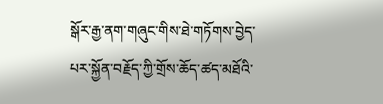སྒོར་རྒྱ་ནག་གཞུང་གིས་ཐེ་གཏོགས་བྱེད་པར་སྐྱོན་བརྗོད་ཀྱི་གྲོས་ཆོད་ཚད་མཐོའི་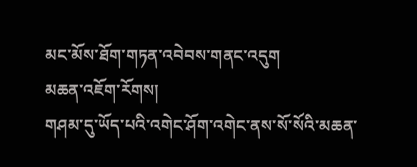མང་མོས་ཐོག་གཏན་འབེབས་གནང་འདུག
མཆན་འཇོག་རོགས།
གཤམ་དུ་ཡོད་པའི་འགེང་ཤོག་འགེང་ནས་སོ་སོའི་མཆན་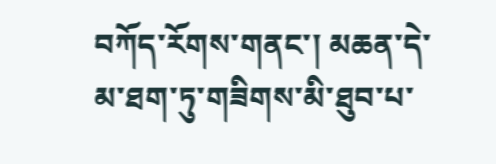བཀོད་རོགས་གནང་། མཆན་དེ་མ་ཐག་ཏུ་གཟིགས་མི་ཐུབ་པ་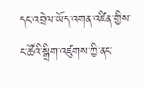དང་འབྲེལ་ཡོད་འགན་འཛིན་གྱིས་ང་ཚོའི་སྒྲིག་འཛུགས་ཀྱི་ནང་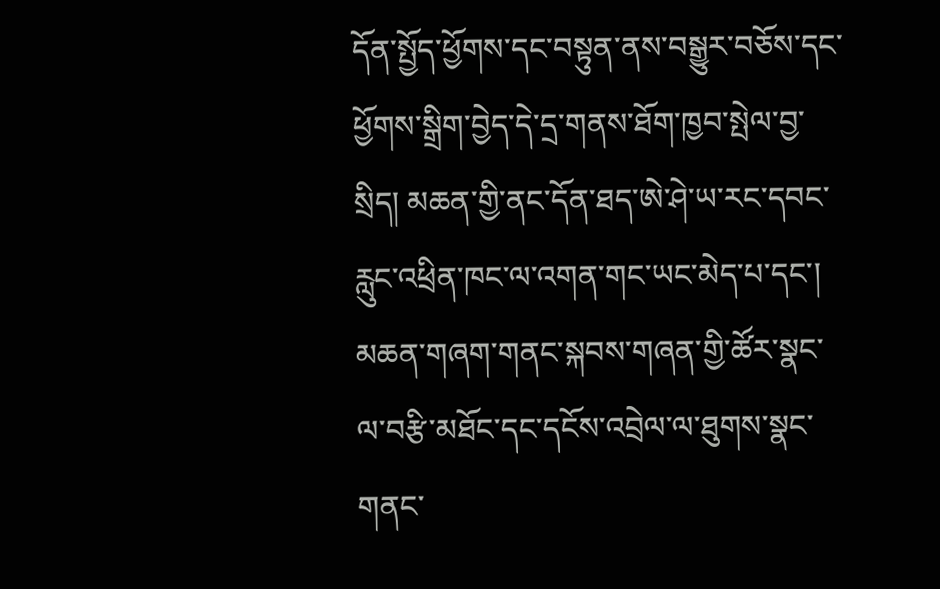དོན་སྤྱོད་ཕྱོགས་དང་བསྟུན་ནས་བསྒྱུར་བཅོས་དང་ཕྱོགས་སྒྲིག་བྱེད་དེ་དྲ་གནས་ཐོག་ཁྱབ་སྤེལ་བྱ་སྲིད། མཆན་གྱི་ནང་དོན་ཐད་ཨེ་ཤེ་ཡ་རང་དབང་རླུང་འཕྲིན་ཁང་ལ་འགན་གང་ཡང་མེད་པ་དང་། མཆན་གཞག་གནང་སྐབས་གཞན་གྱི་ཚོར་སྣང་ལ་བརྩི་མཐོང་དང་དངོས་འབྲེལ་ལ་ཐུགས་སྣང་གནང་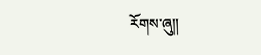རོགས་ཞུ༎